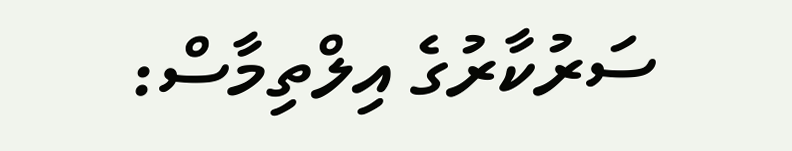ސަރުކާރުގެ އިލްތިމާސް: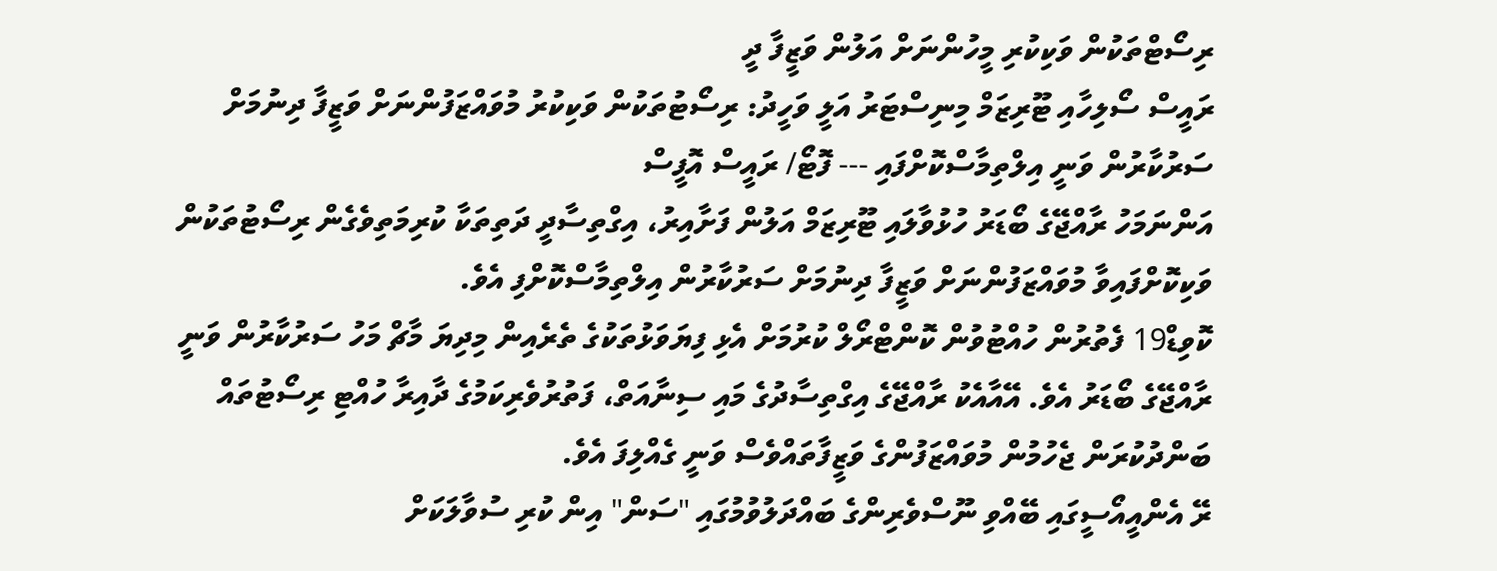ރިސޯޓްތަކުން ވަކިކުރި މީހުންނަށް އަލުން ވަޒީފާ ދީ
ރައީސް ސޯލިހާއި ޓޫރިޒަމް މިނިސްޓަރު އަލީ ވަހީދު: ރިސޯޓުތަކުން ވަކިކުރު މުވައްޒަފުންނަށް ވަޒީފާ ދިނުމަށް ސަރުކާރުން ވަނީ އިލްތިމާސްކޮށްފައި --- ފޮޓޯ/ ރައީސް އޮފީސް
އަންނަމަހު ރާއްޖޭގެ ބޯޑަރު ހުޅުވާލައި ޓޫރިޒަމް އަލުން ފަށާއިރު، އިގްތިސާދީ ދަތިތަކާ ކުރިމަތިވެގެން ރިސޯޓުތަކުން ވަކިކޮށްފައިވާ މުވައްޒަފުންނަށް ވަޒީފާ ދިނުމަށް ސަރުކާރުން އިލްތިމާސްކޮށްފި އެވެ.
ކޮވިޑް19 ފެތުރުން ހުއްޓުވުން ކޮންޓްރޯލް ކުރުމަށް އެޅި ފިޔަވަޅުތަކުގެ ތެރެއިން މިދިޔަ މާޗް މަހު ސަރުކާރުން ވަނީ ރާއްޖޭގެ ބޯޑަރު އެވެ. އޭއާއެކު ރާއްޖޭގެ އިގްތިސާދުގެ މައި ސިނާއަތް، ފަތުރުވެރިކަމުގެ ދާއިރާ ހުއްޓި ރިސޯޓުތައް ބަންދުކުރަން ޖެހުމުން މުވައްޒަފުންގެ ވަޒީފާތައްވެސް ވަނީ ގެއްލިފަ އެވެ.
ރޭ އެންއީއޯސީގައި ބޭއްވި ނޫސްވެރިންގެ ބައްދަލުވުމުގައި "ސަން" އިން ކުރި ސުވާލަކަށް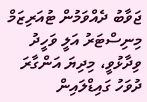ޖަވާބު ދެއްވަމުން ޓުއަރިޒަމް މިނިސްޓަރު އަލީ ވަހީދު ވިދާޅުވީ، މިދިޔަ އަންގާރަ ދުވަހު ގައިޑްލައިން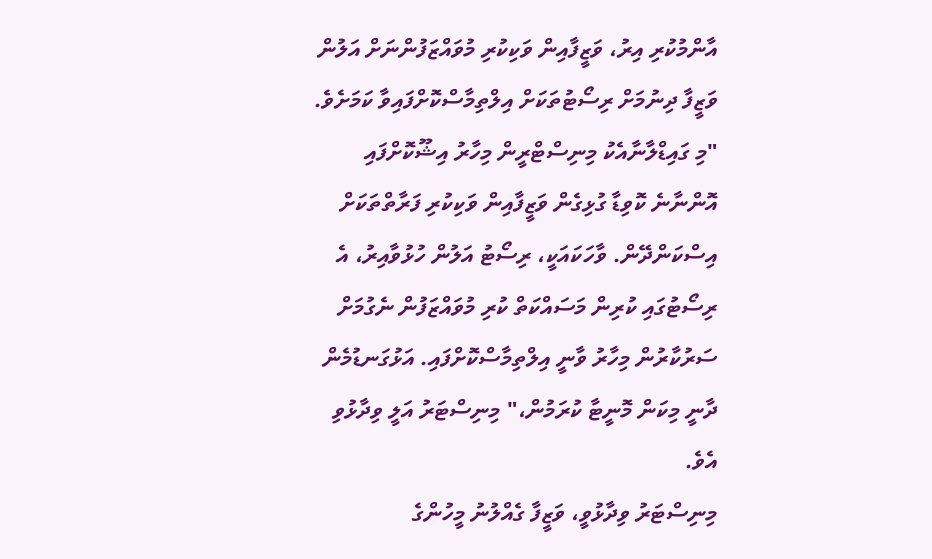އާންމުކުރި އިރު، ވަޒީފާއިން ވަކިކުރި މުވައްޒަފުންނަށް އަލުން ވަޒީފާ ދިނުމަށް ރިސޯޓުތަކަށް އިލްތިމާސްކޮށްފައިވާ ކަމަށެވެ.
"މި ގައިޑްލާނާއެކު މިނިސްޓްރީން މިހާރު އިޝޫކޮށްފައި އޮންނާނެ ކޮވިޑާ ގުޅިގެން ވަޒީފާއިން ވަކިކުރި ފަރާތްތަކަށް އިސްކަންދޭން. ވާހަކައަކީ، ރިސޯޓު އަލުން ހުޅުވާއިރު، އެ ރިސޯޓުގައި ކުރިން މަސައްކަތް ކުރި މުވައްޒަފުން ނެގުމަށް ސަރުކާރުން މިހާރު ވާނީ އިލްތިމާސްކޮށްފައި. އަޅުގަނޑުމެން ދާނީ މިކަން މޮނީޓާ ކުރަމުން،" މިނިސްޓަރު އަލީ ވިދާޅުވި އެވެ.
މިނިސްޓަރު ވިދާޅުވީ، ވަޒީފާ ގެއްލުނު މީހުންގެ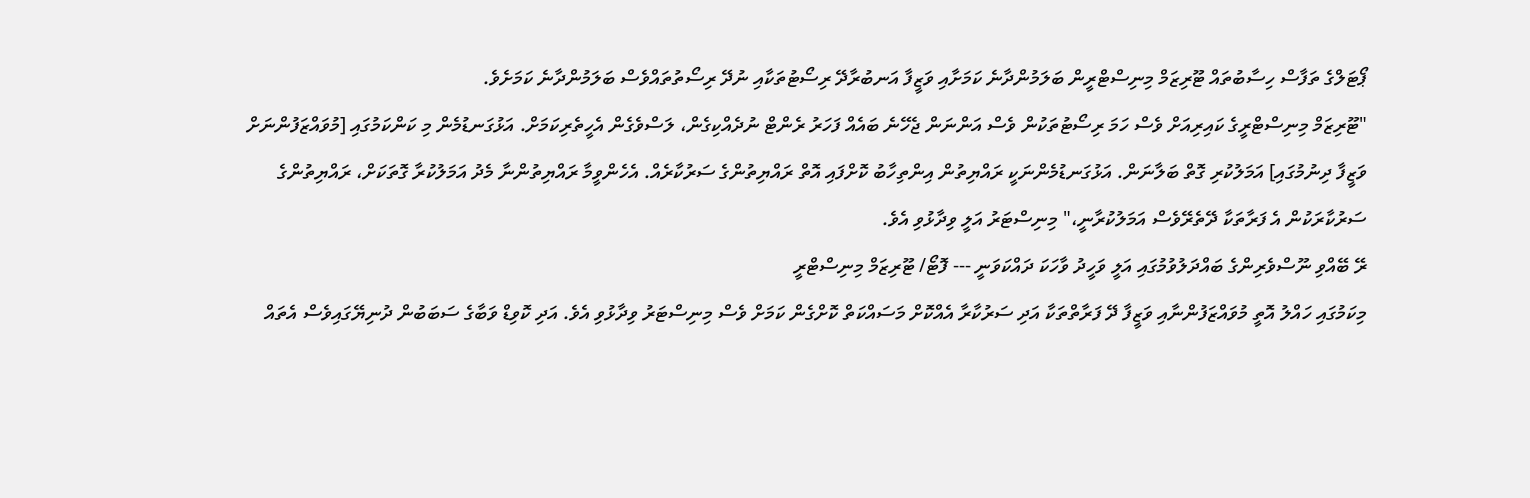ޕޯޓަލްގެ ތަފާސް ހިސާބުތައް ޓޫރިޒަމް މިނިސްޓްރީން ބަލަމުންދާނެ ކަމަށާއި ވަޒީފާ އަނބުރާދޭ ރިސޯޓުތަކާއި ނުދޭ ރިސޯތުތައްވެސް ބަލަމުންދާނެ ކަމަށެވެ.
"ޓޫރިޒަމް މިނިސްޓްރީގެ ކައިރިއަށް ވެސް ހަމަ ރިސޯޓުތަކުން ވެސް އަންނަން ޖެހޭނެ ބައެއް ފަހަރު ރެންޓް ނުދެއްކިގެން، ލަސްވެގެން އެހީތެރިކަމަށް. އަޅުގަނޑުމެން މި ކަންކަމުގައި [މުވައްޒަފުންނަށް ވަޒީފާ ދިނުމުގައި] އަމަލުކުރި ގޮތް ބަލާނަން. އަޅުގަނޑުމެންނަކީ ރައްޔިތުން އިންތިހާބު ކޮށްފައި އޮތް ރައްޔިތުންގެ ސަރުކާރެއް. އެހެންވީމާ ރައްޔިތުންނާ މެދު އަމަލުކުރާ ގޮތަކަށް، ރައްޔިތުންގެ ސަރުކާރަކުން އެ ފަރާތަކާ ދޭތެރޭވެސް އަމަލުކުރާނީ،" މިނިސްޓަރު އަލީ ވިދާޅުވި އެވެ.
ރޭ ބޭއްވި ނޫސްވެރިންގެ ބައްދަލުވުމުގައި އަލީ ވަހީދު ވާހަކަ ދައްކަވަނީ --- ފޮޓޯ/ ޓޫރިޒަމް މިނިސްޓްރީ
މިކަމުގައި ހައްލު އޮތީ މުވައްޒަފުންނާއި ވަޒީފާ ދޭ ފަރާތްތަކާ އަދި ސަރުކާރާ އެއްކޮށް މަސައްކަތް ކޮށްގެން ކަމަށް ވެސް މިނިސްޓަރު ވިދާޅުވި އެވެ. އަދި ކޮވިޑް ވަބާގެ ސަބަބުން ދުނިޔޭގައިވެސް އެތައް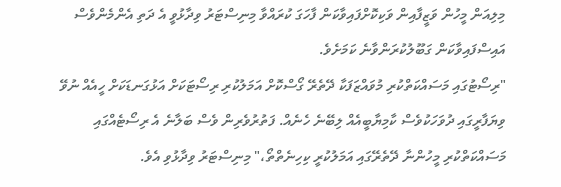މިލިއަން މީހުން ވަޒީފާއިން ވަކިކޮށްފައިވާކަން ފާހަގަ ކުރައްވާ މިނިސްޓަރު ވިދާޅުވީ އެ ދަތި އެންމެންވެސް އައިސްފައިވާކަން ގަބޫލުކުރަންވާނެ ކަމަށެވެ.
"ރިސޯޓުގައި މަސައްކަތްކުރި މުވައްޒަފަކާ ދޭތެރޭ ގޯސްކޮށް އަމަލުކުރި ރިސޯޓަކަށް އަޅުގަނޑަކަށް ހީއެއް ނުވޭ ވިޔަފާރީގައި ދުވަހަކުވެސް ކާމިޔާބީއެއް ލިބޭނެ ހެނެއް. ފަތުރުވެރިން ވެސް ބަލާނެ އެ ރިސޯޓެއްގައި މަސައްކަތްކުރި މީހުންނާ ދޭތެރޭގައި އަމަލުކުރީ ކިހިނެތްތޯ،" މިނިސްޓަރު ވިދާޅުވި އެވެ.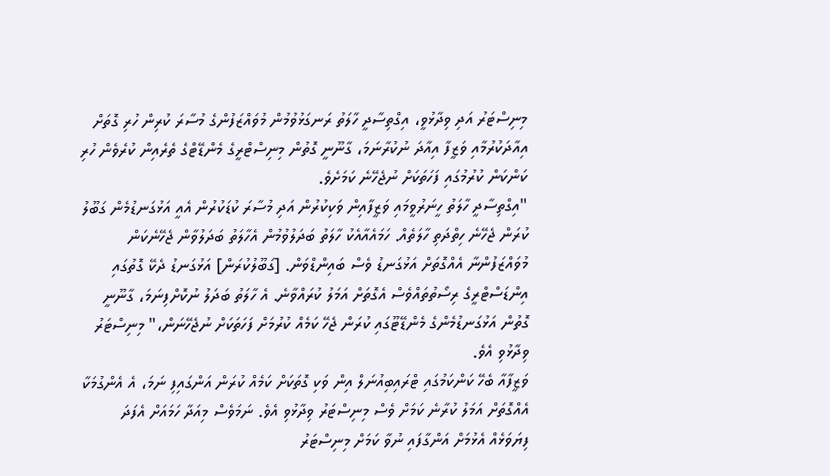މިނިސްޓަރު އަދި ވިދާޅުވީ، އިގްތިސާދީ ހާލަތު ރަނގަޅުވުމުން މުވައްޒަފުންގެ މުސާރަ ކުރިން ހުރި ގޮތަށް އިއާދަކުރުމާއި ވަޒީފާ އިއާދަ ނުކުރާނަމަ، ގާނޫނީ ގޮތުން މިނިސްޓްރީގެ މެންޑޭޓްގެ ތެރެއިން ކުރެވެން ހުރި ކަންކަން ކުރުމުގައި ފަހަތަކަށް ނުޖެހޭނެ ކަމަށެވެ.
"އިގްތިސާދީ ހާލަތު ހީނަރުވީމައި ވަޒީފާއިން ވަކިކުރުން އަދި މުސާރަ ކުޑަކުރުން އެއީ އަޅުގަނޑުމެން ގަބޫލު ކުރަން ޖެހޭނެ ހިތްދަތި ހާލަތެއް. ހަމައެއާއެކު ހާލަތު ބަދަލުވުމުން އެހާލަތު ބަދަލުވާން ޖެހޭނެކަން މުވައްޒަފުންނާ އެއްގޮތަށް އަޅުގަނޑު ވެސް ބައިންޑްވަން. [ގަބޫލުކުރަން] އަޅުގަނޑު ދެކޭ ގޮތުގައި އިންޑަސްޓްރީގެ ރިސޯތުތައްވެސް އެގޮތަށް އަމަލު ކުރައްވާނެ. އެ ހާލަތު ބަދަލު ނުކޮށްފިނަމަ، ގާނޫނީ ގޮތުން އަޅުގަނޑުމެންގެ މެންޑޭޓޫގައި ކުރަން ޖެހޭ ކަމެއް ކުރުމަށް ފަހަތަކަށް ނުޖެހޭނަން،" މިނިސްޓަރު ވިދާޅުވި އެވެ.
ވަޒީފާއާ ބެހޭ ކަންކަމުގައި ޓްރައިބިއުނަލް އިން ވަކި ގޮތަކަށް ކަމެއް ކުރަން އަންގައިފި ނަމަ، އެ އެންގުމަކާ އެއްގޮތަށް އަމަލު ކުރާނެ ކަމަށް ވެސް މިނިސްޓަރު ވިދާޅުވި އެވެ. ނަމަވެސް މިއަދާ ހަމައަށް އެފަދަ ފިޔަވަޅެއް އެޅުމަށް އަންގާފައި ނުވާ ކަމަށް މިނިސްޓަރު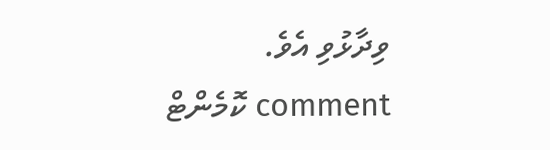ވިދާޅުވި އެވެ.
comment ކޮމެންޓް